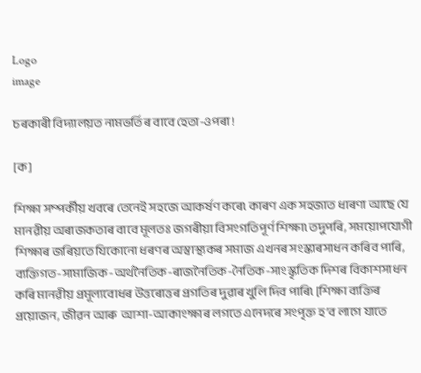Logo
image

চৰকাৰী বিদ্যালয়ত নামভৰ্তিৰ বাবে হেতা-ওপৰা !

[ক]

শিক্ষা সম্পৰ্কীয় খবৰে তেনেই সহজে আকৰ্ষণ কৰে৷ কাৰণ এক সহজাত ধাৰণা আছে যে মানৱীয় অৰাজকতাৰ বাবে মূলতঃ জগৰীয়া বিসংগতিপূৰ্ণ শিক্ষা৷ তদুপৰি, সময়োপযোগী শিক্ষাৰ জৰিয়তে যিকোনো ধৰণৰ অস্বাস্থ্যকৰ সমাজ এখনৰ সংস্কাৰসাধন কৰিব পাৰি, ব্যক্তিগত-সামাজিক-অৰ্থনৈতিক-ৰাজনৈতিক-নৈতিক-সাংস্কৃতিক দিশৰ বিকাশসাধন কৰি মানৱীয় প্ৰমূল্যবোধৰ উত্তৰোত্তৰ প্ৰগতিৰ দুৱাৰ খুলি দিব পাৰি৷ [শিক্ষা ব্যক্তিৰ প্ৰয়োজন, জীৱন আৰু  আশা-আকাংক্ষাৰ লগতে এনেদৰে সংপৃক্ত হ’ব লাগে যাতে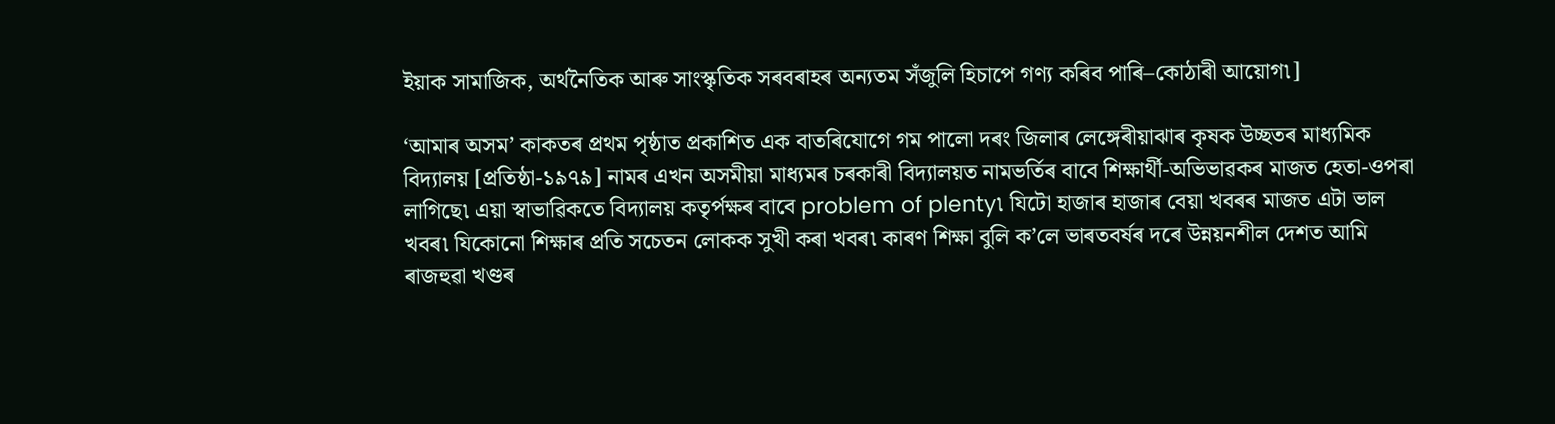ইয়াক সামাজিক, অৰ্থনৈতিক আৰু সাংস্কৃতিক সৰবৰাহৰ অন্যতম সঁজুলি হিচাপে গণ্য কৰিব পাৰি–কোঠাৰী আয়োগ৷]

‘আমাৰ অসম’ কাকতৰ প্ৰথম পৃষ্ঠাত প্ৰকাশিত এক বাতৰিযোগে গম পালো দৰং জিলাৰ লেঙ্গেৰীয়াঝাৰ কৃষক উচ্ছতৰ মাধ্যমিক বিদ্যালয় [প্ৰতিষ্ঠা-১৯৭৯] নামৰ এখন অসমীয়া মাধ্যমৰ চৰকাৰী বিদ্যালয়ত নামভৰ্তিৰ বাবে শিক্ষাৰ্থী-অভিভাৱকৰ মাজত হেতা-ওপৰা লাগিছে৷ এয়া স্বাভাৱিকতে বিদ্যালয় কতৃৰ্পক্ষৰ বাবে problem of plenty৷ যিটো হাজাৰ হাজাৰ বেয়া খবৰৰ মাজত এটা ভাল খবৰ৷ যিকোনো শিক্ষাৰ প্ৰতি সচেতন লোকক সুখী কৰা খবৰ৷ কাৰণ শিক্ষা বুলি ক’লে ভাৰতবৰ্ষৰ দৰে উন্নয়নশীল দেশত আমি ৰাজহুৱা খণ্ডৰ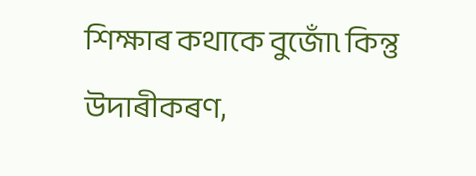শিক্ষাৰ কথাকে বুজোঁ৷ কিন্তু উদাৰীকৰণ,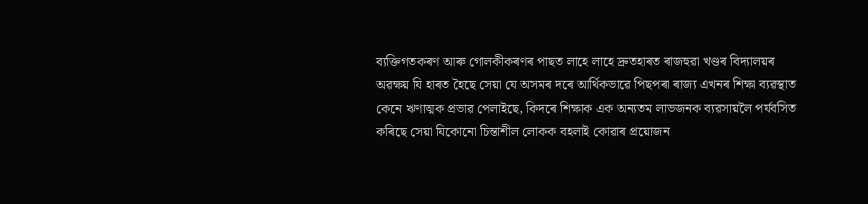ব্যক্তিগতকৰণ আৰু গোলকীকৰণৰ পাছত লাহে লাহে দ্ৰুতহাৰত ৰাজহুৱা খণ্ডৰ বিদ্যালয়ৰ অৱক্ষয় যি হাৰত হৈছে সেয়া যে অসমৰ দৰে আৰ্থিকভাৱে পিছপৰা ৰাজ্য এখনৰ শিক্ষা ব্যৱস্থাত কেনে ঋণাত্মক প্ৰভাৱ পেলাইছে, কিদৰে শিক্ষাক এক অন্যতম লাভজনক ব্যৱসায়লৈ পৰ্যবসিত কৰিছে সেয়া যিকোনো চিন্তাশীল লোকক বহলাই কোৱাৰ প্ৰয়োজন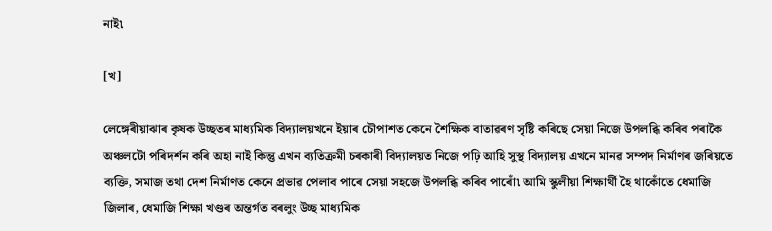নাই৷

[খ]

লেঙ্গেৰীয়াঝাৰ কৃষক উচ্ছতৰ মাধ্যমিক বিদ্যালয়খনে ইয়াৰ চৌপাশত কেনে শৈক্ষিক বাতাৱৰণ সৃষ্টি কৰিছে সেয়া নিজে উপলব্ধি কৰিব পৰাকৈ অঞ্চলটো পৰিদৰ্শন কৰি অহা নাই কিন্তু এখন ব্যতিক্ৰমী চৰকাৰী বিদ্যালয়ত নিজে পঢ়ি আহি সুস্থ বিদ্যালয় এখনে মানৱ সম্পদ নিৰ্মাণৰ জৰিয়তে ব্যক্তি, সমাজ তথা দেশ নিৰ্মাণত কেনে প্ৰভাৱ পেলাব পাৰে সেয়া সহজে উপলব্ধি কৰিব পাৰোঁ৷ আমি স্কুলীয়া শিক্ষাৰ্থী হৈ থাকোঁতে ধেমাজি জিলাৰ, ধেমাজি শিক্ষা খণ্ডৰ অন্তৰ্গত বৰলুং উচ্ছ মাধ্যমিক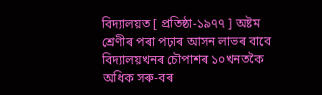বিদ্যালয়ত [ প্ৰতিষ্ঠা-১৯৭৭ ] অষ্টম শ্ৰেণীৰ পৰা পঢ়াৰ আসন লাভৰ বাবে বিদ্যালয়খনৰ চৌপাশৰ ১০খনতকৈ অধিক সৰু-বৰ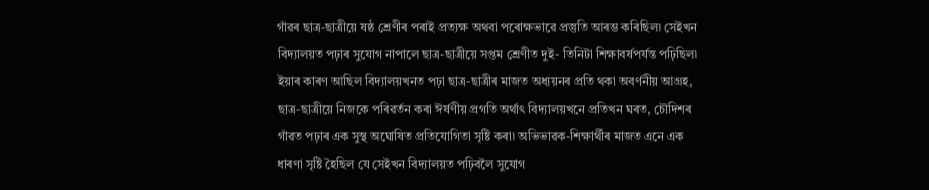গাঁৱৰ ছাত্ৰ-ছাত্ৰীয়ে ষষ্ঠ শ্ৰেণীৰ পৰাই প্ৰত্যক্ষ অথবা পৰোক্ষভাৱে প্ৰস্তুতি আৰম্ভ কৰিছিল৷ সেইখন বিদ্যালয়ত পঢ়াৰ সুযোগ নাপালে ছাত্ৰ-ছাত্ৰীয়ে সপ্তম শ্ৰেণীত দুই- তিনিটা শিক্ষাবৰ্ষপৰ্যন্ত পঢ়িছিল৷ ইয়াৰ কাৰণ আছিল বিদ্যালয়খনত পঢ়া ছাত্ৰ-ছাত্ৰীৰ মাজত অধ্যয়নৰ প্ৰতি থকা অবৰ্ণনীয় আগ্ৰহ, ছাত্ৰ-ছাত্ৰীয়ে নিজকে পৰিৱৰ্তন কৰা ঈৰ্ষণীয় প্ৰগতি অৰ্থাৎ বিদ্যালয়খনে প্ৰতিখন ঘৰত, চৌদিশৰ গাঁৱত পঢ়াৰ এক সুস্থ অঘোষিত প্ৰতিযোগিতা সৃষ্টি কৰা৷ অভিভাৱক-শিক্ষাৰ্থীৰ মাজত এনে এক ধাৰণা সৃষ্টি হৈছিল যে সেইখন বিদ্যালয়ত পঢ়িবলৈ সুযোগ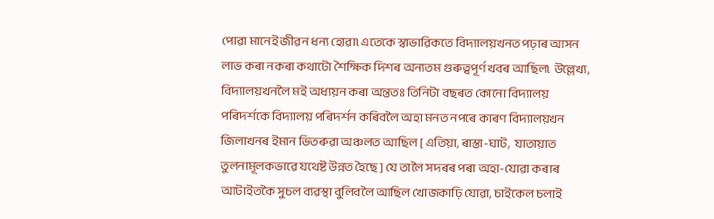পোৱা মানেই জীৱন ধন্য হোৱা৷ এতেকে স্বাভাৱিকতে বিদ্যালয়খনত পঢ়াৰ আসন লাভ কৰা নকৰা কথাটো শৈক্ষিক দিশৰ অন্যতম গুৰুত্বপূৰ্ণ খবৰ আছিল৷  উল্লেখ্য, বিদ্যালয়খনলৈ মই অধ্যয়ন কৰা অন্ততঃ তিনিটা বছৰত কোনো বিদ্যালয় পৰিদৰ্শকে বিদ্যালয় পৰিদৰ্শন কৰিবলৈ অহা মনত নপৰে কাৰণ বিদ্যালয়খন জিলাখনৰ ইমান ভিতৰুৱা অঞ্চলত আছিল [ এতিয়া, ৰাস্তা-ঘাট,  যাতায়াত তুলনামূলকভাৱে যথেষ্ট উন্নত হৈছে ] যে তালৈ সদৰৰ পৰা অহা-যোৱা কৰাৰ আটাইতকৈ সুচল ব্যৱস্থা বুলিবলৈ আছিল খোজকাঢ়ি যোৱা, চাইকেল চলাই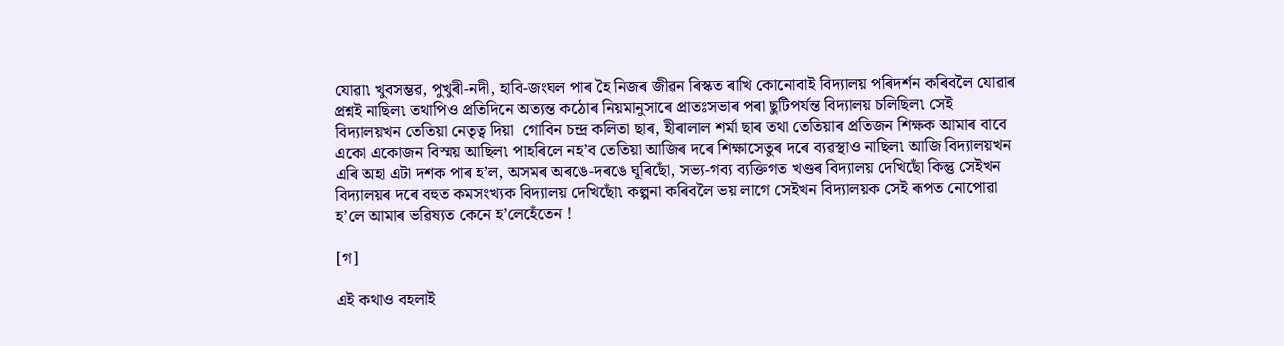যোৱা৷ খুবসম্ভৱ, পুখুৰী-নদী, হাবি-জংঘল পাৰ হৈ নিজৰ জীৱন ৰিস্কত ৰাখি কোনোবাই বিদ্যালয় পৰিদৰ্শন কৰিবলৈ যোৱাৰ প্ৰশ্নই নাছিল৷ তথাপিও প্ৰতিদিনে অত্যন্ত কঠোৰ নিয়মানুসাৰে প্ৰাতঃসভাৰ পৰা ছুটিপৰ্যন্ত বিদ্যালয় চলিছিল৷ সেই বিদ্যালয়খন তেতিয়া নেতৃত্ব দিয়া  গোবিন চন্দ্ৰ কলিতা ছাৰ, হীৰালাল শৰ্মা ছাৰ তথা তেতিয়াৰ প্ৰতিজন শিক্ষক আমাৰ বাবে একো একোজন বিস্ময় আছিল৷ পাহৰিলে নহ’ব তেতিয়া আজিৰ দৰে শিক্ষাসেতুৰ দৰে ব্যৱস্থাও নাছিল৷ আজি বিদ্যালয়খন এৰি অহা এটা দশক পাৰ হ’ল, অসমৰ অৰঙে-দৰঙে ঘূৰিছোঁ, সভ্য-গব্য ব্যক্তিগত খণ্ডৰ বিদ্যালয় দেখিছোঁ কিন্তু সেইখন বিদ্যালয়ৰ দৰে বহুত কমসংখ্যক বিদ্যালয় দেখিছোঁ৷ কল্পনা কৰিবলৈ ভয় লাগে সেইখন বিদ্যালয়ক সেই ৰূপত নোপোৱা হ’লে আমাৰ ভৱিষ্যত কেনে হ’লেহেঁতেন !

[গ]

এই কথাও বহলাই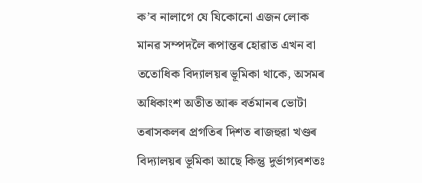ক’ব নালাগে যে যিকোনো এজন লোক মানৱ সম্পদলৈ ৰূপান্তৰ হোৱাত এখন বা ততোধিক বিদ্যালয়ৰ ভূমিকা থাকে, অসমৰ অধিকাংশ অতীত আৰু বৰ্তমানৰ ভোটা তৰাসকলৰ প্ৰগতিৰ দিশত ৰাজহুৱা খণ্ডৰ বিদ্যালয়ৰ ভূমিকা আছে কিন্তু দুৰ্ভাগ্যবশতঃ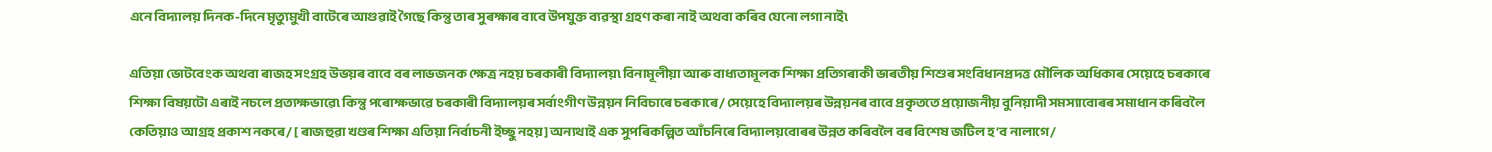এনে বিদ্যালয় দিনক-দিনে মৃত্যুমুখী বাটেৰে আগুৱাই গৈছে কিন্তু তাৰ সুৰক্ষাৰ বাবে উপযুক্ত ব্যৱস্থা গ্ৰহণ কৰা নাই অথবা কৰিব যেনো লগা নাই৷

এতিয়া ভোটবেংক অথবা ৰাজহ সংগ্ৰহ উভয়ৰ বাবে বৰ লাভজনক ক্ষেত্ৰ নহয় চৰকাৰী বিদ্যালয়৷ বিনামূলীয়া আৰু বাধ্যতামূলক শিক্ষা প্ৰতিগৰাকী ভাৰতীয় শিশুৰ সংবিধানপ্ৰদত্ত মৌলিক অধিকাৰ সেয়েহে চৰকাৰে শিক্ষা বিষয়টো এৰাই নচলে প্ৰত্যক্ষভাৱে৷ কিন্তু পৰোক্ষভাৱে চৰকাৰী বিদ্যালয়ৰ সৰ্বাংগীণ উন্নয়ন নিবিচাৰে চৰকাৰে/ সেয়েহে বিদ্যালয়ৰ উন্নয়নৰ বাবে প্ৰকৃততে প্ৰয়োজনীয় বুনিয়াদী সমস্যাবোৰৰ সমাধান কৰিবলৈ কেতিয়াও আগ্ৰহ প্ৰকাশ নকৰে/ [ ৰাজহুৱা খণ্ডৰ শিক্ষা এতিয়া নিৰ্বাচনী ইচ্ছু নহয়] অন্যথাই এক সুপৰিকল্পিত আঁচনিৰে বিদ্যালয়বোৰৰ উন্নত কৰিবলৈ বৰ বিশেষ জটিল হ’ব নালাগে/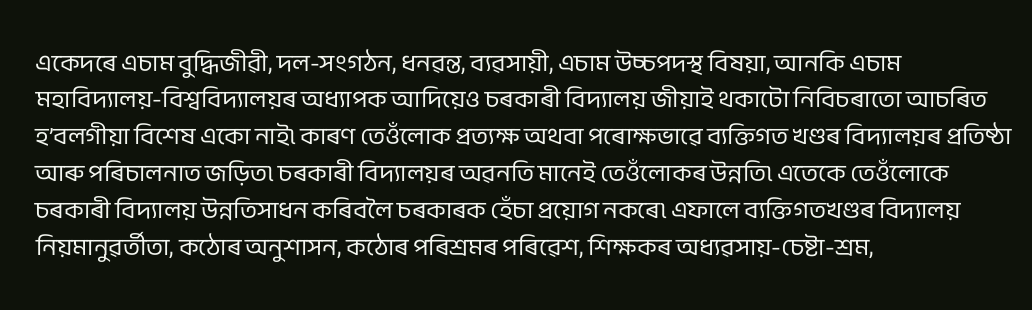একেদৰে এচাম বুদ্ধিজীৱী, দল-সংগঠন, ধনৱন্ত, ব্যৱসায়ী, এচাম উচ্চপদস্থ বিষয়া, আনকি এচাম মহাবিদ্যালয়-বিশ্ববিদ্যালয়ৰ অধ্যাপক আদিয়েও চৰকাৰী বিদ্যালয় জীয়াই থকাটো নিবিচৰাতো আচৰিত হ’বলগীয়া বিশেষ একো নাই৷ কাৰণ তেওঁলোক প্ৰত্যক্ষ অথবা পৰোক্ষভাৱে ব্যক্তিগত খণ্ডৰ বিদ্যালয়ৰ প্ৰতিষ্ঠা আৰু পৰিচালনাত জড়িত৷ চৰকাৰী বিদ্যালয়ৰ অৱনতি মানেই তেওঁলোকৰ উন্নতি৷ এতেকে তেওঁলোকে চৰকাৰী বিদ্যালয় উন্নতিসাধন কৰিবলৈ চৰকাৰক হেঁচা প্ৰয়োগ নকৰে৷ এফালে ব্যক্তিগতখণ্ডৰ বিদ্যালয় নিয়মানুৱৰ্তীতা, কঠোৰ অনুশাসন, কঠোৰ পৰিশ্ৰমৰ পৰিৱেশ, শিক্ষকৰ অধ্যৱসায়-চেষ্টা-শ্ৰম,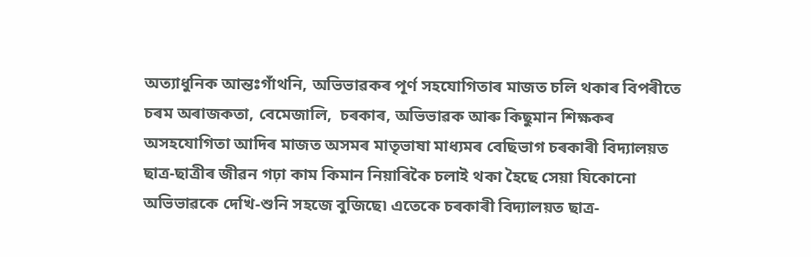অত্যাধুনিক আন্তঃগাঁথনি, অভিভাৱকৰ পূৰ্ণ সহযোগিতাৰ মাজত চলি থকাৰ বিপৰীতে চৰম অৰাজকতা, বেমেজালি,  চৰকাৰ, অভিভাৱক আৰু কিছুমান শিক্ষকৰ অসহযোগিতা আদিৰ মাজত অসমৰ মাতৃভাষা মাধ্যমৰ বেছিভাগ চৰকাৰী বিদ্যালয়ত ছাত্ৰ-ছাত্ৰীৰ জীৱন গঢ়া কাম কিমান নিয়াৰিকৈ চলাই থকা হৈছে সেয়া যিকোনো অভিভাৱকে দেখি-শুনি সহজে বুজিছে৷ এতেকে চৰকাৰী বিদ্যালয়ত ছাত্ৰ-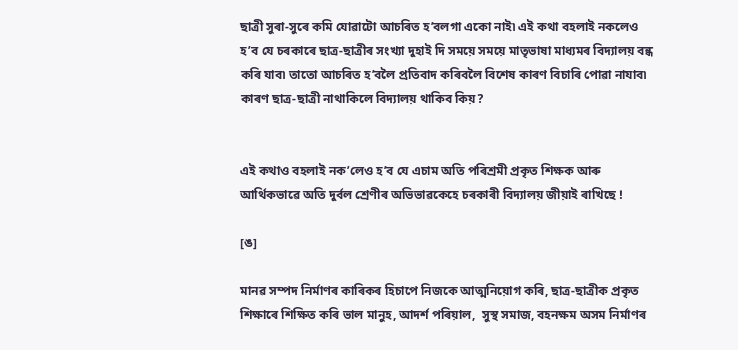ছাত্ৰী সুৰা-সুৰে কমি যোৱাটো আচৰিত হ’বলগা একো নাই৷ এই কথা বহলাই নকলেও হ’ব যে চৰকাৰে ছাত্ৰ-ছাত্ৰীৰ সংখ্যা দুহাই দি সময়ে সময়ে মাতৃভাষা মাধ্যমৰ বিদ্যালয় বন্ধ কৰি যাব৷ তাতো আচৰিত হ’বলৈ প্ৰতিবাদ কৰিবলৈ বিশেষ কাৰণ বিচাৰি পোৱা নাযাব৷  কাৰণ ছাত্ৰ-ছাত্ৰী নাথাকিলে বিদ্যালয় থাকিব কিয়?


এই কথাও বহলাই নক’লেও হ’ব যে এচাম অতি পৰিশ্ৰমী প্ৰকৃত শিক্ষক আৰু আৰ্থিকভাৱে অতি দুৰ্বল শ্ৰেণীৰ অভিভাৱকেহে চৰকাৰী বিদ্যালয় জীয়াই ৰাখিছে !

[ঙ]

মানৱ সম্পদ নিৰ্মাণৰ কাৰিকৰ হিচাপে নিজকে আত্মনিয়োগ কৰি, ছাত্ৰ-ছাত্ৰীক প্ৰকৃত শিক্ষাৰে শিক্ষিত কৰি ভাল মানুহ, আদৰ্শ পৰিয়াল,  সুস্থ সমাজ, বহনক্ষম অসম নিৰ্মাণৰ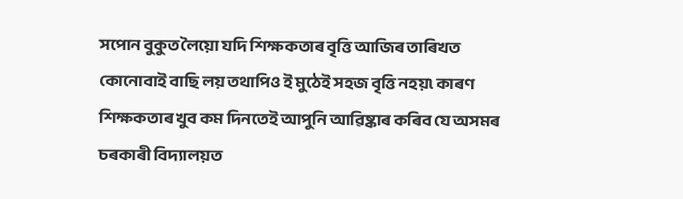সপোন বুকুত লৈয়ো যদি শিক্ষকতাৰ বৃত্তি আজিৰ তাৰিখত কোনোবাই বাছি লয় তথাপিও ই মুঠেই সহজ বৃত্তি নহয়৷ কাৰণ শিক্ষকতাৰ খুব কম দিনতেই আপুনি আৱিষ্কাৰ কৰিব যে অসমৰ চৰকাৰী বিদ্যালয়ত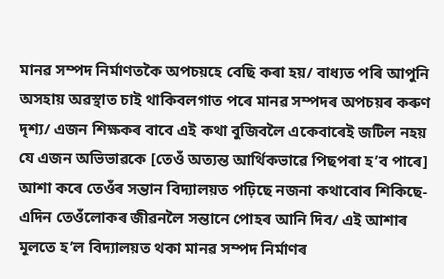মানৱ সম্পদ নিৰ্মাণতকৈ অপচয়হে বেছি কৰা হয়/ বাধ্যত পৰি আপুনি অসহায় অৱস্থাত চাই থাকিবলগাত পৰে মানৱ সম্পদৰ অপচয়ৰ কৰুণ দৃশ্য/ এজন শিক্ষকৰ বাবে এই কথা বুজিবলৈ একেবাৰেই জটিল নহয় যে এজন অভিভাৱকে [তেওঁ অত্যন্ত আৰ্থিকভাৱে পিছপৰা হ’ব পাৰে] আশা কৰে তেওঁৰ সন্তান বিদ্যালয়ত পঢ়িছে নজনা কথাবোৰ শিকিছে- এদিন তেওঁলোকৰ জীৱনলৈ সন্তানে পোহৰ আনি দিব/ এই আশাৰ মূলতে হ’ল বিদ্যালয়ত থকা মানৱ সম্পদ নিৰ্মাণৰ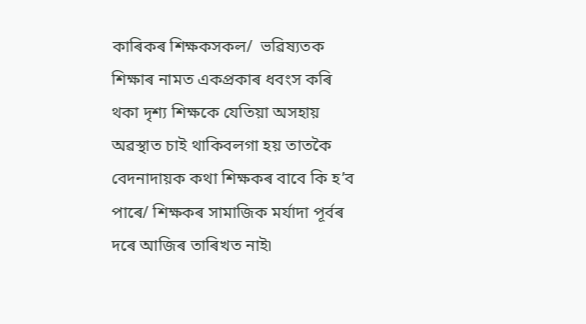কাৰিকৰ শিক্ষকসকল/  ভৱিষ্যতক শিক্ষাৰ নামত একপ্ৰকাৰ ধবংস কৰি থকা দৃশ্য শিক্ষকে যেতিয়া অসহায় অৱস্থাত চাই থাকিবলগা হয় তাতকৈ বেদনাদায়ক কথা শিক্ষকৰ বাবে কি হ’ব পাৰে/ শিক্ষকৰ সামাজিক মৰ্যাদা পূৰ্বৰ দৰে আজিৰ তাৰিখত নাই৷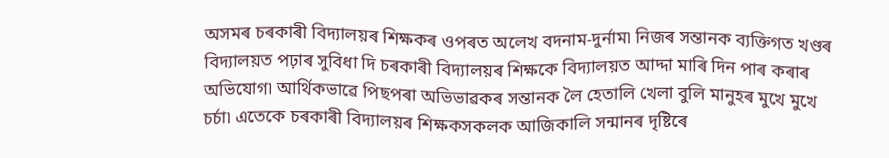অসমৰ চৰকাৰী বিদ্যালয়ৰ শিক্ষকৰ ওপৰত অলেখ বদনাম-দুৰ্নাম৷ নিজৰ সন্তানক ব্যক্তিগত খণ্ডৰ বিদ্যালয়ত পঢ়াৰ সুবিধা দি চৰকাৰী বিদ্যালয়ৰ শিক্ষকে বিদ্যালয়ত আদ্দা মাৰি দিন পাৰ কৰাৰ অভিযোগ৷ আৰ্থিকভাৱে পিছপৰা অভিভাৱকৰ সন্তানক লৈ হেতালি খেলা বুলি মানুহৰ মুখে মুখে চৰ্চা৷ এতেকে চৰকাৰী বিদ্যালয়ৰ শিক্ষকসকলক আজিকালি সন্মানৰ দৃষ্টিৰে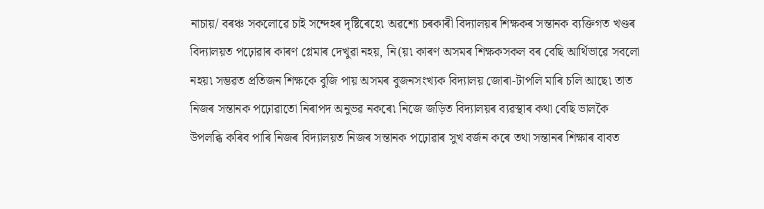নাচায়/ বৰঞ্চ সকলোৱে চাই সন্দেহৰ দৃষ্টিৰেহে৷ অৱশ্যে চৰকাৰী বিদ্যালয়ৰ শিক্ষকৰ সন্তানক ব্যক্তিগত খণ্ডৰ বিদ্যালয়ত পঢ়োৱাৰ কাৰণ গ্লেমাৰ দেখুৱা নহয়, নি(য়৷ কাৰণ অসমৰ শিক্ষকসকল বৰ বেছি আৰ্থিভাৱে সবলো নহয়৷ সম্ভৱত প্ৰতিজন শিক্ষকে বুজি পায় অসমৰ বুজনসংখ্যক বিদ্যালয় জোৰা-টাপলি মাৰি চলি আছে৷ তাত নিজৰ সন্তানক পঢ়োৱাতো নিৰাপদ অনুভৱ নকৰে৷ নিজে জড়িত বিদ্যালয়ৰ ব্যৱস্থাৰ কথা বেছি ভালকৈ উপলব্ধি কৰিব পাৰি নিজৰ বিদ্যালয়ত নিজৰ সন্তানক পঢ়োৱাৰ সুখ বৰ্জন কৰে তথা সন্তানৰ শিক্ষাৰ বাবত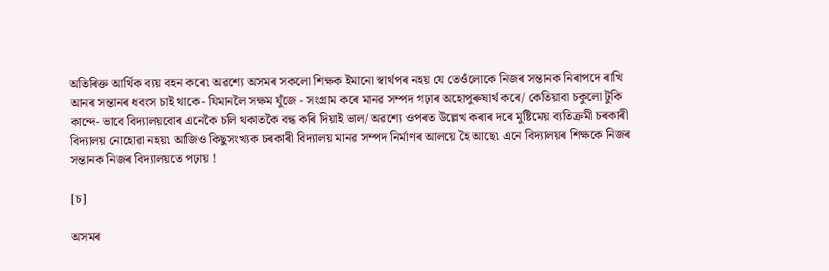অতিৰিক্ত আৰ্থিক ব্যয় বহন কৰে৷ অৱশ্যে অসমৰ সকলো শিক্ষক ইমানো স্বাৰ্থপৰ নহয় যে তেওঁলোকে নিজৰ সন্তানক নিৰাপদে ৰাখি আনৰ সন্তানৰ ধবংস চাই থাকে- যিমানলৈ সক্ষম যুঁজে - সংগ্ৰাম কৰে মানৱ সম্পদ গঢ়াৰ অহোপুৰুষাৰ্থ কৰে/ কেতিয়াবা চকুলো টুকি কান্দে- ভাবে বিদ্যালয়বোৰ এনেকৈ চলি থকাতকৈ বন্ধ কৰি দিয়াই ভাল/ অৱশ্যে ওপৰত উল্লেখ কৰাৰ দৰে মুষ্টিমেয় ব্যতিক্ৰমী চৰকাৰী বিদ্যালয় নোহোৱা নহয়৷ আজিও কিছুসংখ্যক চৰকাৰী বিদ্যালয় মানৱ সম্পদ নিৰ্মাণৰ আলয়ে হৈ আছে৷ এনে বিদ্যালয়ৰ শিক্ষকে নিজৰ সন্তানক নিজৰ বিদ্যালয়তে পঢ়ায় !

[চ]

অসমৰ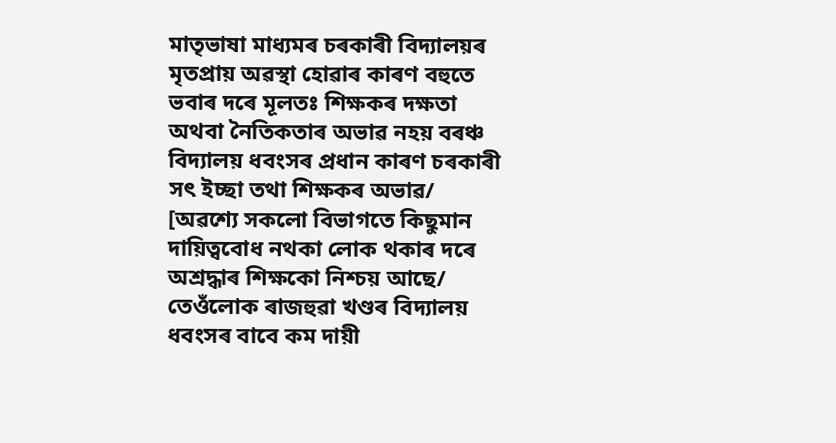মাতৃভাষা মাধ্যমৰ চৰকাৰী বিদ্যালয়ৰ মৃতপ্ৰায় অৱস্থা হোৱাৰ কাৰণ বহুতে ভবাৰ দৰে মূলতঃ শিক্ষকৰ দক্ষতা অথবা নৈতিকতাৰ অভাৱ নহয় বৰঞ্চ বিদ্যালয় ধবংসৰ প্ৰধান কাৰণ চৰকাৰী সৎ ইচ্ছা তথা শিক্ষকৰ অভাৱ/ [অৱশ্যে সকলো বিভাগতে কিছুমান দায়িত্ববোধ নথকা লোক থকাৰ দৰে অশ্ৰদ্ধাৰ শিক্ষকো নিশ্চয় আছে/ তেওঁলোক ৰাজহুৱা খণ্ডৰ বিদ্যালয় ধবংসৰ বাবে কম দায়ী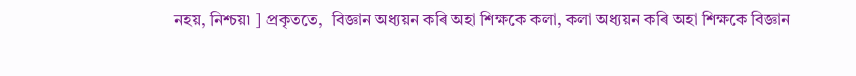নহয়, নিশ্চয়৷ ] প্ৰকৃততে,  বিজ্ঞান অধ্যয়ন কৰি অহা শিক্ষকে কলা, কলা অধ্যয়ন কৰি অহা শিক্ষকে বিজ্ঞান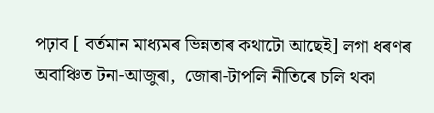পঢ়াব [ বৰ্তমান মাধ্যমৰ ভিন্নতাৰ কথাটো আছেই] লগা ধৰণৰ অবাঞ্চিত টনা-আজুৰা,  জোৰা-টাপলি নীতিৰে চলি থকা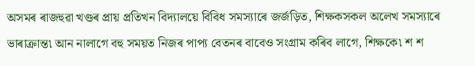অসমৰ ৰাজহুৱা খণ্ডৰ প্ৰায় প্ৰতিখন বিদ্যালয়ে বিবিধ সমস্যাৰে জৰ্জড়িত, শিক্ষকসকল অলেখ সমস্যাৰে ভাৰাক্ৰান্ত৷ আন নালাগে বহু সময়ত নিজৰ পাপ্য বেতনৰ বাবেও সংগ্ৰাম কৰিব লাগে, শিক্ষকে৷ শ শ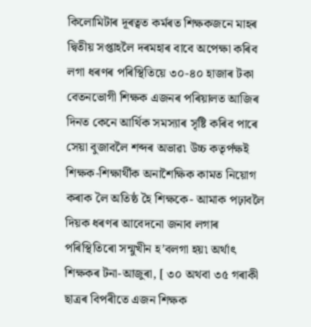কিলোমিটাৰ দূৰত্বত কৰ্মৰত শিক্ষকজনে মাহৰ দ্বিতীয় সপ্তাহলৈ দৰমহাৰ বাবে অপেক্ষা কৰিব লগা ধৰণৰ পৰিস্থিতিয়ে ৩০-৪০ হাজাৰ টকা বেতনভোগী শিক্ষক এজনৰ পৰিয়ালত আজিৰ দিনত কেনে আৰ্থিক সমস্যাৰ সৃষ্টি কৰিব পাৰে সেয়া বুজাবলৈ শব্দৰ অভাৱ৷ উচ্চ কতৃৰ্পক্ষই শিক্ষক-শিক্ষাৰ্থীক অনাশৈক্ষিক কামত নিয়োগ কৰাক লৈ অতিষ্ঠ হৈ শিক্ষকে- আমাক পঢ়াবলৈ দিয়ক ধৰণৰ আবেদনো জনাব লগাৰ পৰিস্থিতিৰো সন্মুখীন হ’বলগা হয়৷ অৰ্থাৎ শিক্ষকৰ টনা-আজুৰা, [ ৩০ অথবা ৩৫ গৰাকী ছাত্ৰৰ বিপৰীতে এজন শিক্ষক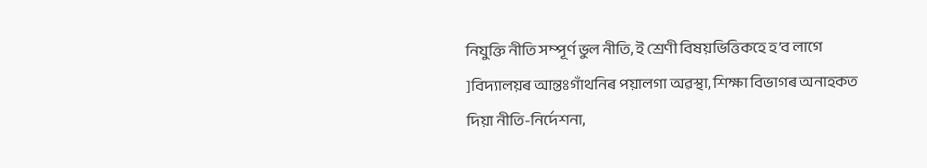নিযুক্তি নীতি সম্পূৰ্ণ ভুল নীতি, ই শ্ৰেণী বিষয়ভিত্তিকহে হ’ব লাগে ]বিদ্যালয়ৰ আন্তঃগাঁথনিৰ পয়ালগা অৱস্থা, শিক্ষা বিভাগৰ অনাহকত দিয়া নীতি-নিৰ্দেশনা,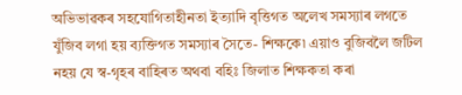অভিভাৱকৰ সহযোগিতাহীনতা ইত্যাদি বৃত্তিগত অলেখ সমস্যাৰ লগতে যুঁজিব লগা হয় ব্যক্তিগত সমস্যাৰ সৈতে- শিক্ষকে৷ এয়াও বুজিবলৈ জটিল নহয় যে স্ব-গৃহৰ বাহিৰত অথবা বহিঃ জিলাত শিক্ষকতা কৰা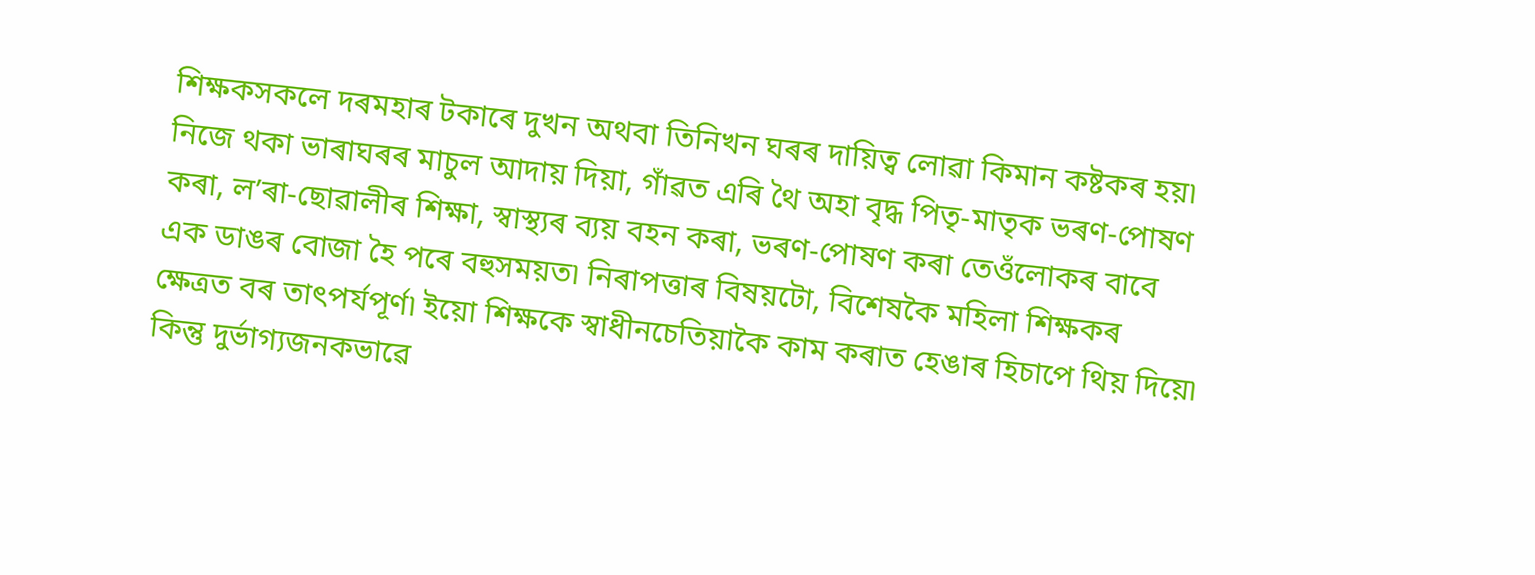শিক্ষকসকলে দৰমহাৰ টকাৰে দুখন অথবা তিনিখন ঘৰৰ দায়িত্ব লোৱা কিমান কষ্টকৰ হয়৷ নিজে থকা ভাৰাঘৰৰ মাচুল আদায় দিয়া, গাঁৱত এৰি থৈ অহা বৃদ্ধ পিতৃ-মাতৃক ভৰণ-পোষণ কৰা, ল’ৰা-ছোৱালীৰ শিক্ষা, স্বাস্থ্যৰ ব্যয় বহন কৰা, ভৰণ-পোষণ কৰা তেওঁলোকৰ বাবে এক ডাঙৰ বোজা হৈ পৰে বহুসময়ত৷ নিৰাপত্তাৰ বিষয়টো, বিশেষকৈ মহিলা শিক্ষকৰ ক্ষেত্ৰত বৰ তাৎপৰ্যপূৰ্ণ৷ ইয়ো শিক্ষকে স্বাধীনচেতিয়াকৈ কাম কৰাত হেঙাৰ হিচাপে থিয় দিয়ে৷ কিন্তু দুৰ্ভাগ্যজনকভাৱে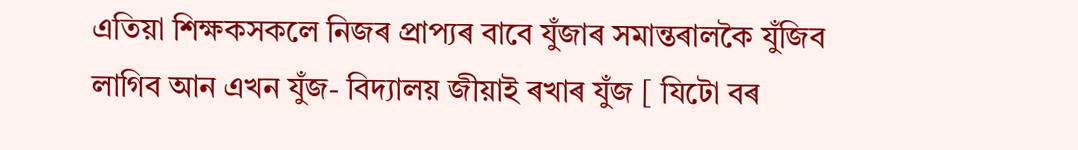এতিয়া শিক্ষকসকলে নিজৰ প্ৰাপ্যৰ বাবে যুঁজাৰ সমান্তৰালকৈ যুঁজিব লাগিব আন এখন যুঁজ- বিদ্যালয় জীয়াই ৰখাৰ যুঁজ [ যিটো বৰ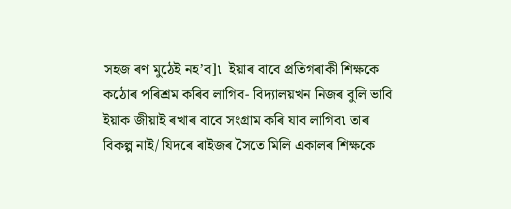সহজ ৰণ মুঠেই নহ’ব]৷  ইয়াৰ বাবে প্ৰতিগৰাকী শিক্ষকে কঠোৰ পৰিশ্ৰম কৰিব লাগিব- বিদ্যালয়খন নিজৰ বুলি ভাবি ইয়াক জীয়াই ৰখাৰ বাবে সংগ্ৰাম কৰি যাব লাগিব৷ তাৰ বিকল্প নাই/ যিদৰে ৰাইজৰ সৈতে মিলি একালৰ শিক্ষকে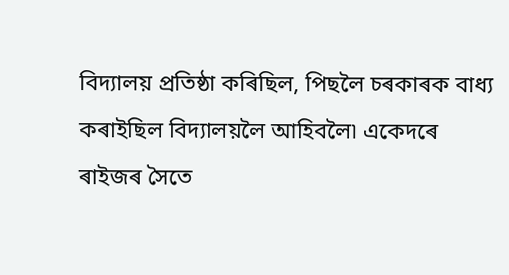বিদ্যালয় প্ৰতিষ্ঠা কৰিছিল, পিছলৈ চৰকাৰক বাধ্য কৰাইছিল বিদ্যালয়লৈ আহিবলৈ৷ একেদৰে ৰাইজৰ সৈতে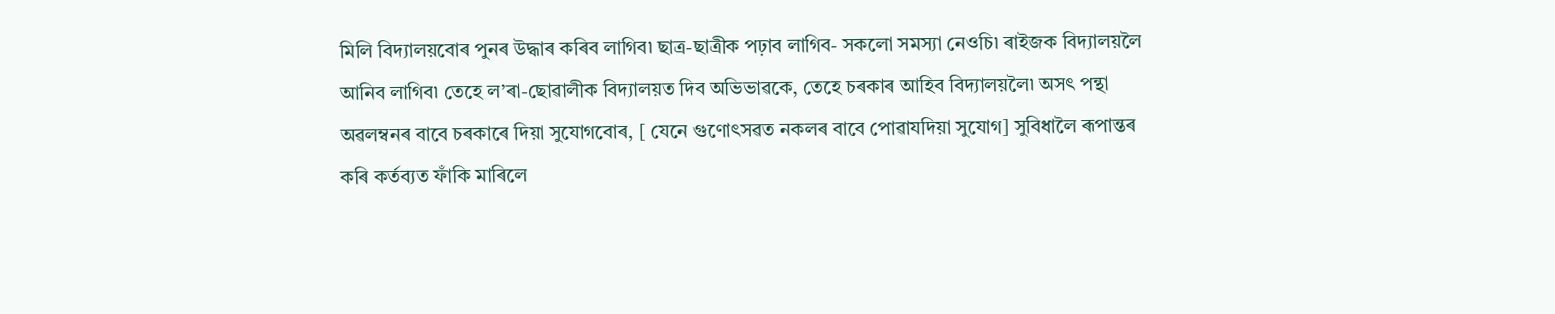মিলি বিদ্যালয়বোৰ পুনৰ উদ্ধাৰ কৰিব লাগিব৷ ছাত্ৰ-ছাত্ৰীক পঢ়াব লাগিব- সকলো সমস্যা নেওচি৷ ৰাইজক বিদ্যালয়লৈ আনিব লাগিব৷ তেহে ল’ৰা-ছোৱালীক বিদ্যালয়ত দিব অভিভাৱকে, তেহে চৰকাৰ আহিব বিদ্যালয়লৈ৷ অসৎ পন্থা অৱলম্বনৰ বাবে চৰকাৰে দিয়া সুযোগবোৰ, [ যেনে গুণোৎসৱত নকলৰ বাবে পোৱাযদিয়া সুযোগ] সুবিধালৈ ৰূপান্তৰ কৰি কৰ্তব্যত ফাঁকি মাৰিলে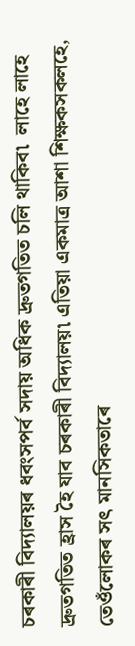চৰকাৰী বিদ্যালয়ৰ ধবংসপৰ্ব সদায় অধিক দ্ৰুতগতিত চলি থাকিব৷  লাহে লাহে দ্ৰুতগতিত হ্ৰাস হৈ যাব চৰকাৰী বিদ্যালয়৷ এতিয়া একমাত্ৰ আশা শিক্ষকসকলহে, তেওঁলোকৰ সৎ মানসিকতাৰে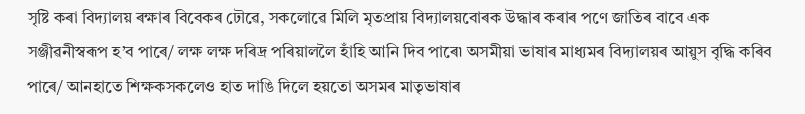সৃষ্টি কৰা বিদ্যালয় ৰক্ষাৰ বিবেকৰ ঢৌৱে, সকলোৱে মিলি মৃতপ্ৰায় বিদ্যালয়বোৰক উদ্ধাৰ কৰাৰ পণে জাতিৰ বাবে এক সঞ্জীৱনীস্বৰূপ হ’ব পাৰে/ লক্ষ লক্ষ দৰিদ্ৰ পৰিয়াললৈ হাঁহি আনি দিব পাৰে৷ অসমীয়া ভাষাৰ মাধ্যমৰ বিদ্যালয়ৰ আয়ুস বৃদ্ধি কৰিব পাৰে/ আনহাতে শিক্ষকসকলেও হাত দাঙি দিলে হয়তো অসমৰ মাতৃভাষাৰ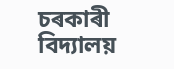চৰকাৰী বিদ্যালয়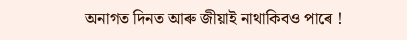অনাগত দিনত আৰু জীয়াই নাথাকিবও পাৰে !